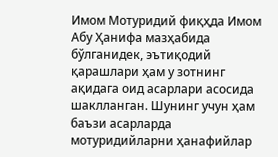Имом Мотуридий фиқҳда Имом Абу Ҳанифа мазҳабида бўлганидек, эътиқодий қарашлари ҳам у зотнинг ақидага оид асарлари асосида шаклланган. Шунинг учун ҳам баъзи асарларда мотуридийларни ҳанафийлар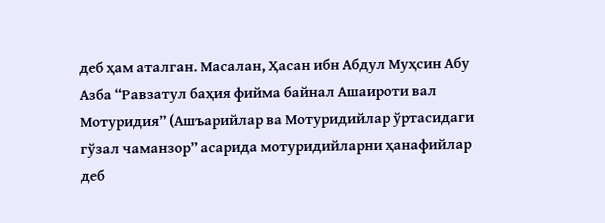деб ҳам аталган. Масалан, Ҳасан ибн Абдул Муҳсин Абу Азба “Равзатул баҳия фийма байнал Ашаироти вал Мотуридия” (Ашъарийлар ва Мотуридийлар ўртасидаги гўзал чаманзор” асарида мотуридийларни ҳанафийлар деб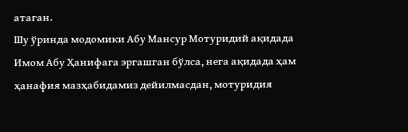атаган.
Шу ўринда модомики Абу Мансур Мотуридий ақидада Имом Абу Ҳанифага эргашган бўлса, нега ақидада ҳам ҳанафия мазҳабидамиз дейилмасдан, мотуридия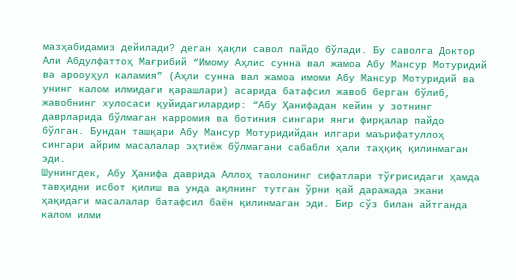мазҳабидамиз дейилади? деган ҳақли савол пайдо бўлади. Бу саволга Доктор Али Абдулфаттоҳ Мағрибий “Имому Аҳлис сунна вал жамоа Абу Мансур Мотуридий ва арооуҳул каламия” (Аҳли сунна вал жамоа имоми Абу Мансур Мотуридий ва унинг калом илмидаги қарашлари) асарида батафсил жавоб берган бўлиб, жавобнинг хулосаси қуйидагилардир: “Абу Ҳанифадан кейин у зотнинг даврларида бўлмаган карромия ва ботиния сингари янги фирқалар пайдо бўлган. Бундан ташқари Абу Мансур Мотуридийдан илгари маърифатуллоҳ сингари айрим масалалар эҳтиёж бўлмагани сабабли ҳали таҳқиқ қилинмаган эди.
Шунингдек, Абу Ҳанифа даврида Аллоҳ таолонинг сифатлари тўғрисидаги ҳамда тавҳидни исбот қилиш ва унда ақлнинг тутган ўрни қай даражада экани ҳақидаги масалалар батафсил баён қилинмаган эди. Бир сўз билан айтганда калом илми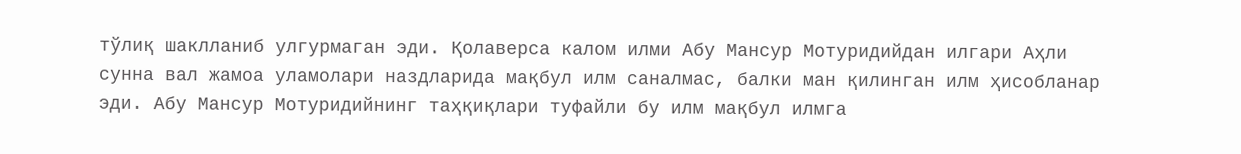тўлиқ шаклланиб улгурмаган эди. Қолаверса калом илми Абу Мансур Мотуридийдан илгари Аҳли сунна вал жамоа уламолари наздларида мақбул илм саналмас, балки ман қилинган илм ҳисобланар эди. Абу Мансур Мотуридийнинг таҳқиқлари туфайли бу илм мақбул илмга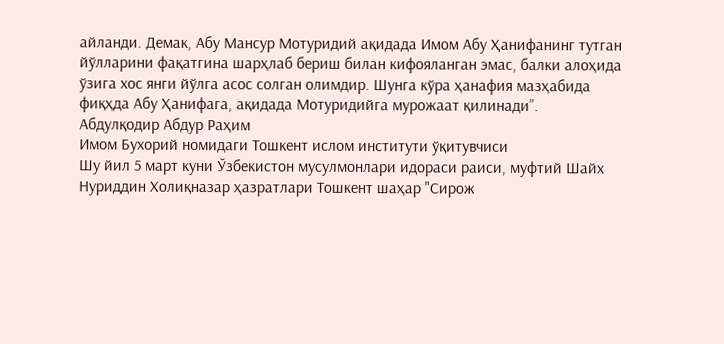айланди. Демак, Абу Мансур Мотуридий ақидада Имом Абу Ҳанифанинг тутган йўлларини фақатгина шарҳлаб бериш билан кифояланган эмас, балки алоҳида ўзига хос янги йўлга асос солган олимдир. Шунга кўра ҳанафия мазҳабида фиқҳда Абу Ҳанифага, ақидада Мотуридийга мурожаат қилинади”.
Абдулқодир Абдур Раҳим
Имом Бухорий номидаги Тошкент ислом институти ўқитувчиси
Шу йил 5 март куни Ўзбекистон мусулмонлари идораси раиси, муфтий Шайх Нуриддин Холиқназар ҳазратлари Тошкент шаҳар "Сирож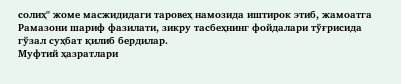солиҳ" жоме масжидидаги таровеҳ намозида иштирок этиб, жамоатга Рамазони шариф фазилати, зикру тасбеҳнинг фойдалари тўғрисида гўзал суҳбат қилиб бердилар.
Муфтий ҳазратлари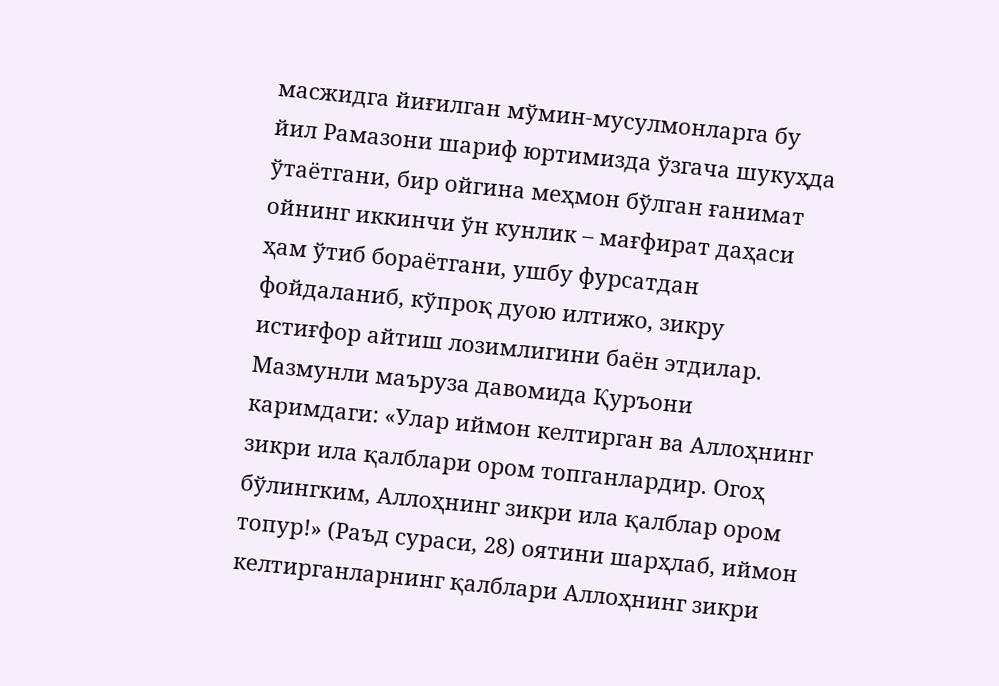масжидга йиғилган мўмин-мусулмонларга бу йил Рамазони шариф юртимизда ўзгача шукуҳда ўтаётгани, бир ойгина меҳмон бўлган ғанимат ойнинг иккинчи ўн кунлик – мағфират даҳаси ҳам ўтиб бораётгани, ушбу фурсатдан фойдаланиб, кўпроқ дуою илтижо, зикру истиғфор айтиш лозимлигини баён этдилар.
Мазмунли маъруза давомида Қуръони каримдаги: «Улар иймон келтирган ва Аллоҳнинг зикри ила қалблари ором топганлардир. Огоҳ бўлингким, Аллоҳнинг зикри ила қалблар ором топур!» (Раъд сураси, 28) оятини шарҳлаб, иймон келтирганларнинг қалблари Аллоҳнинг зикри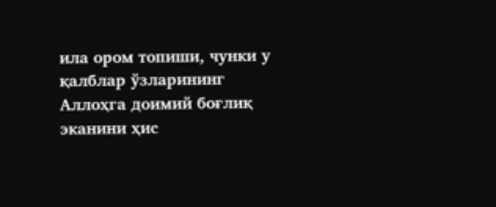ила ором топиши, чунки у қалблар ўзларининг Аллоҳга доимий боғлиқ эканини ҳис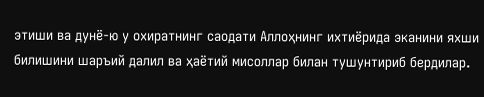этиши ва дунё-ю у охиратнинг саодати Аллоҳнинг ихтиёрида эканини яхши билишини шаръий далил ва ҳаётий мисоллар билан тушунтириб бердилар.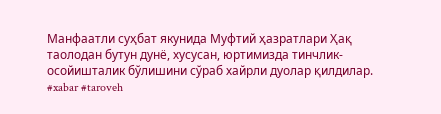Манфаатли суҳбат якунида Муфтий ҳазратлари Ҳақ таолодан бутун дунё, хусусан, юртимизда тинчлик-осойишталик бўлишини сўраб хайрли дуолар қилдилар.
#xabar #taroveh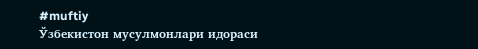#muftiy
Ўзбекистон мусулмонлари идораси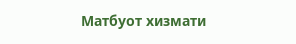Матбуот хизмати